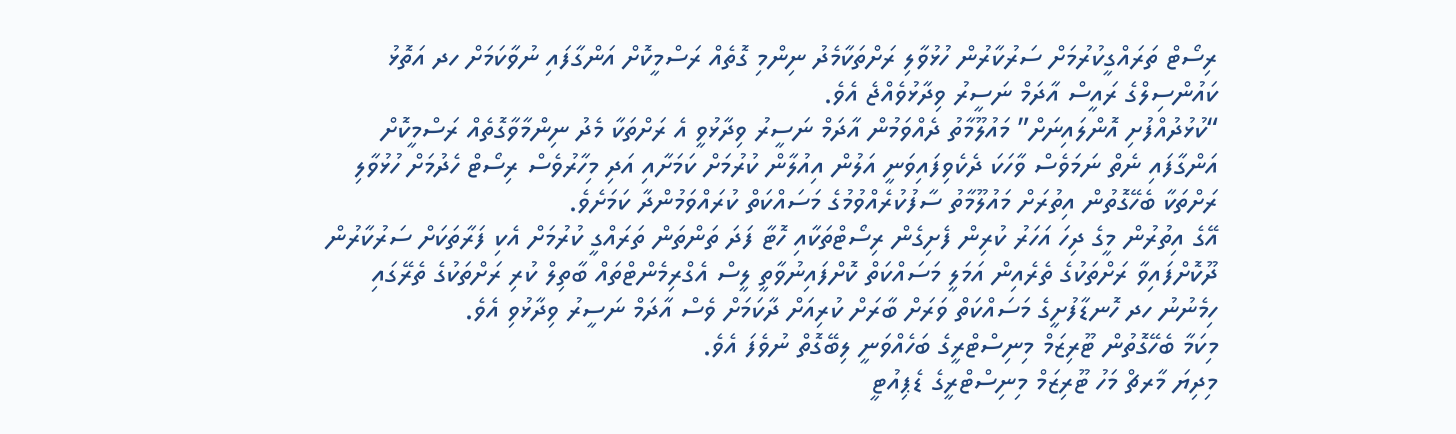ރިސޯޓް ތަރައްގީކުރުމަށް ސަރުކާރުން ހުޅުވާލި ރަށްތަކާމެދު ނިންމި ގޮތެއް ރަސްމީކޮށް އަންގާފައި ނުވާކަމަށް ހދ އަތޮޅު ކައުންސިލްގެ ރައީސް އާދަމް ނަސީރު ވިދާޅުވެއްޖެ އެވެ.
“ކުޅުދުއްފުށި އޮންލައިނަށް” މައުލޫމާތު ދެއްވަމުން އާދަމް ނަސީރު ވިދާޅުވީ އެ ރަށްތަކާ މެދު ނިންމާވާގޮތެއް ރަސްމީކޮށް އަންގާފައި ނެތް ނަމަވެސް ވާހަކަ ދެކެވިފައިވަނީ އަލުން އިއުލާން ކުރުމަށް ކަމަށާއި އަދި މިހާރުވެސް ރިސޯޓް ހެދުމަށް ހުޅުވާލި ރަށްތަކާ ބެހޭގޮތުން އިތުރަށް މައުލޫމާތު ސާފުކުރެއްވުމުގެ މަސައްކަތް ކުރައްވަމުންދާ ކަމަށެވެ.
އޭގެ އިތުރުން މީގެ ދިހަ އަހަރު ކުރިން ފެށިގެން ރިސޯޓްތަކާއި ހޮޓާ ފަދަ ތަންތަން ތަރައްގީ ކުރުމަށް އެކި ފަރާތަކަށް ސަރުކާރުން ދޫކޮށްފައިވާ ރަށްތަކުގެ ތެރެއިން އަމަލީ މަސައްކަތް ކޮށްފައިނުވާތީ ލީސް އެގްރިމެންޓްތައް ބާތިލް ކުރި ރަށްތަކުގެ ތެރޭގައި ހިމެނުނު ހދ ހޮނޑާފުށީގެ މަސައްކަތް ވަރަށް ބާރަށް ކުރިއަށް ދާކަމަށް ވެސް އާދަމް ނަސީރު ވިދާޅުވި އެވެ.
މިކަމާ ބެހޭގޮތުން ޓޫރިޒަމް މިނިސްޓްރީގެ ބަހެއްވަނީ ލިބޭގޮތް ނުވެފަ އެވެ.
މިދިޔަ މާރޗް މަހު ޓޫރިޒަމް މިނިސްޓްރީގެ ޑެޕިއުޓީ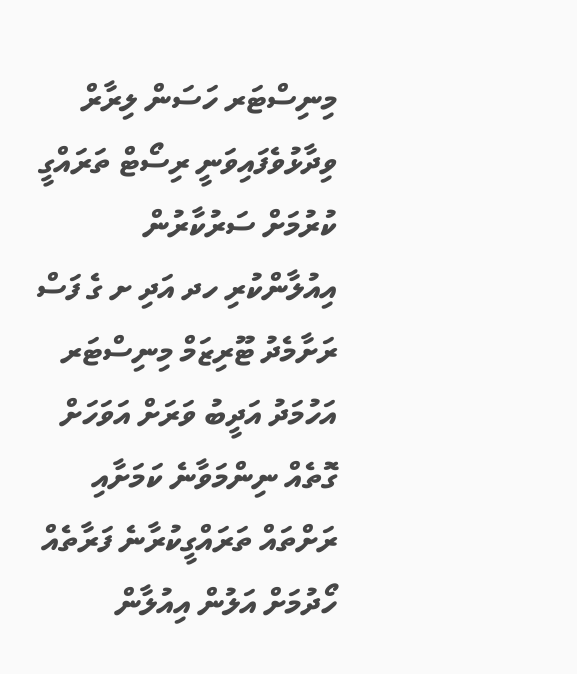މިނިސްޓަރ ހަސަން ލިރާރް ވިދާޅުވެފައިވަނީ ރިސޯޓް ތަރައްގީ ކުރުމަށް ސަރުކާރުން އިއުލާންކުރި ހދ އަދި ށ ގެ ފަސް ރަށާމެދު ޓޫރިޒަމް މިނިސްޓަރ އަހުމަދު އަދީބު ވަރަށް އަވަހަށް ގޮތެއް ނިންމަވާނެ ކަމަށާއި ރަށްތައް ތަރައްގީކުރާނެ ފަރާތެއް ހޯދުމަށް އަލުން އިއުލާން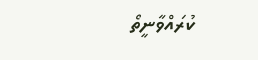ކުރައްވާނީތޯ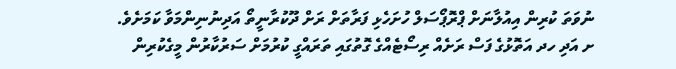ނުވަތަ ކުރިން އިއުލާނަށް ޕްރޮޕޯސަލް ހުށަހެޅި ފަރާތަށް ރަށް ދޫކުރާނީތޯ އަދިނުނިންމަވާ ކަމަށެވެ.
ށ އަދި ހދ އަތޮޅުގެ ފަސް ރަށެއް ރިސޯޓެއްގެ ގޮތުގައި ތަރައްގީ ކުރުމަށް ސަރުކާރުން މީގެކުރިން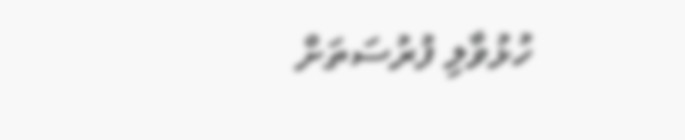ހުޅުވާލި ފުރުސަތަށް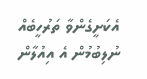އެކަށީގެންވާ ތަރުހީބެއް ނުލިބުމުން އެ އިއުލާން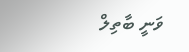ވަނީ ބާތިލް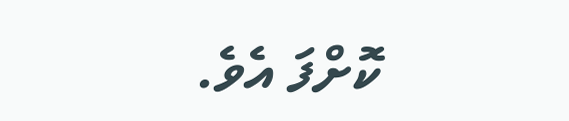ކޮށްފަ އެވެ.